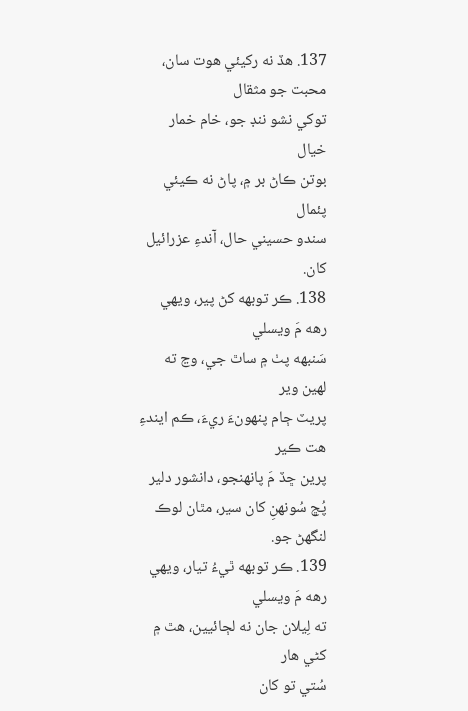137. هڏ نه رکيئي هوت سان، محبت جو مثقال
توکي نشو ننڊ جو، خام خمار خيال
بوتن ڪاڻ بر ۾، پاڻ نه ڪيئي پئمال
سندو حسيني حال، آندءِ عزرائيل کان.
138. ڪر توبهه کڻ پير، ويهي رهه مَ ويسلي
سَنبهه پٺ ۾ ساٿ جي، وڃ ته لهين وير
پريٽ ڄام پنهونءَ ريءَ، ڪم ايندءِ هت ڪير
پرين ڇڏ مَ پانهنجو، دانشور دلير
پُڇ سُونهنِ کان سير، مٿان لوڪ لنگهڻ جو.
139. ڪر توبهه ٿيءُ تيار، ويهي رهه مَ ويسلي
ته لِيلان جان نه لڄائيين، هٿ ۾ کڻي هار
سُتي تو کان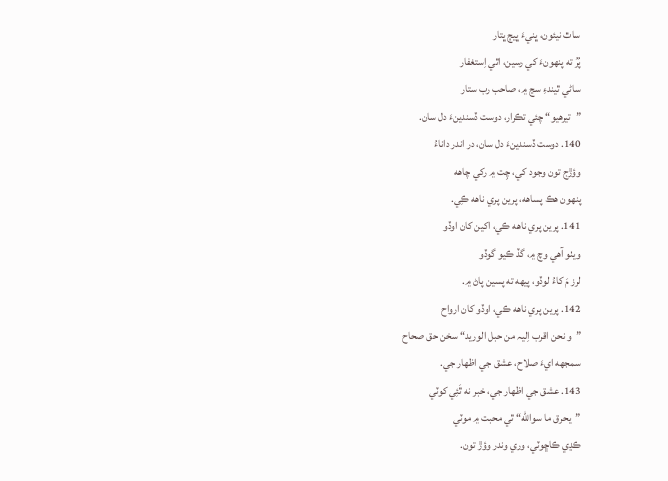ساٿ نيئون، ڀنيءَ ڀيڄ ڀتار
پُرُ ته پنهونءَ کي رسين، اٿي اِستغفار
ساڻي ٿيندءِ سڃ ۾، صاحب رب ستار
”تيرهيو“ چئي تڪرار، دوست ڏسندينءَ دل سان.
140. دوست ڏسندينءَ دل سان، در اندر داناءُ
وؤڙج تون وجود کي، چِت ۾ رکي چاهه
پنهون هڪ پساهه، پرين پري ناهه ڪِي.
141. پرين پري ناهه ڪي، اکين کان اوڏو
ويٺو آهي وچ ۾، گڏ ڪيو گوڏو
لرز مَ کاءُ لوڏو، پيهه ته پسين پاڻ ۾.
142. پرين پري ناهه ڪي، اوڏو کان ارواح
”و نحن اقرب اِليہ من حبل الوريد“ سخن حق صحاح
سمجهه ايءَ صلاح، عشق جي اظهار جي.
143. عشق جي اظهار جي، خبر نه ٿَئِي کوٽي
”يحرق ما سوالله“ ٿي محبت ۾ موٽي
ڪڍي ڪاڇوٽي، وري وندر وؤڙ تون.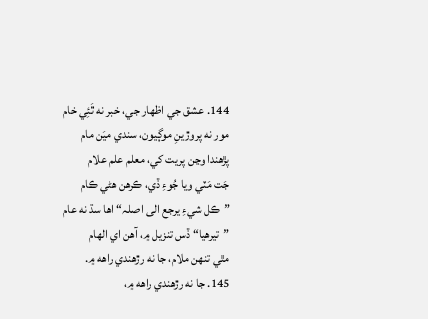144. عشق جي اظهار جي، خبر نه ٿَئِي خام
مور نه پروڙينِ موڳيون، سندي ميَن مام
پڙهندا وڃن پريت کي، معلم علم علام
جَت مَٽي ويا جُوءِ ڏي، ڪرهن هڻي ڪام
”ڪل شيءِ يرجع الى اصلہ“ اها سڌ نه عام
”تيرهيا“ ڏس تنزيل ۾، آهن اي الهام
مٿي تنهن ملام، جا نه رڙهندي راهه ۾.
145. جا نه رڙهندي راهه ۾،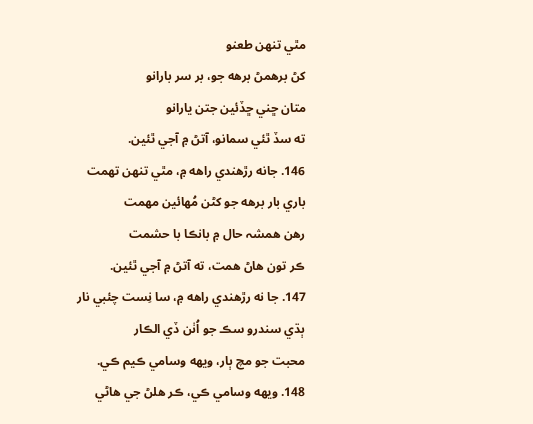مٿي تنهن طعنو
کڻ برهمڻ برهه جو، بر سر بارانو
متان ڇني ڇڏئين جتن يارانو
ته سڏ ٿئي سمانو، آتڻ ۾ آجي ٿئين.
146. جانه رڙهندي راهه ۾، مٿي تنهن تهمت
باري بار برهه جو کڻن مُهائين مهمت
رهن همشہ حال ۾ بانڪا با حشمت
ڪر تون هاڻ همت، ته آتڻ ۾ آجي ٿئين.
147. جا نه رڙهندي راهه ۾، سا نِست چئبي نار
ٻڌي سندرو سڪ جو اُٺن ڏي الڪار
محبت جو مچ ٻار، ويهه وسامي ڪيم ڪي.
148. ويهه وسامي ڪي، ڪر هلڻ جي هاڻي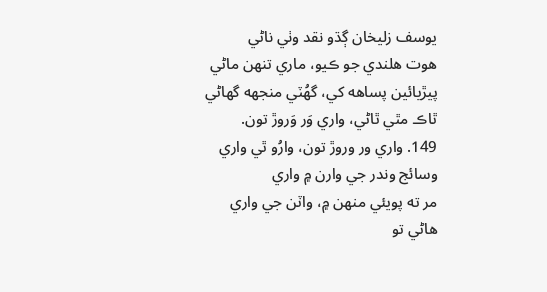يوسف زليخان ڳڌو نقد وٺي ناڻي
هوت هلندي جو ڪيو، ماري تنهن ماڻي
پيڙيائين پساهه کي، گهُٽي منجهه گهاڻي
ٿاڪ مٿي ٿاڻي، واري وَر وَروڙ تون.
149. واري ور وروڙ تون، وارُو ٿي واري
وسائج وندر جي وارن ۾ واري
مر ته پويئي منهن ۾، واٽن جي واري
هاڻي تو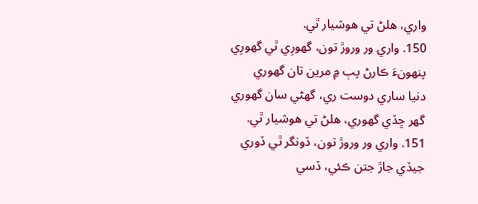واري، هلڻ تي هوشيار ٿي.
150. واري ور وروڙ تون، گهورِي ٿي گهورِي
پنهونءَ ڪارڻ پٻ ۾ مرين تان گهوري
دنيا ساري دوست ري، گهڻي سان گهوري
گهر ڇڏي گهوري، هلڻ تي هوشيار ٿي.
151. واري ور وروڙ تون، ڏونگر ٿي ڏوري
جيڏي جاڙ جتن ڪئي، ڏسي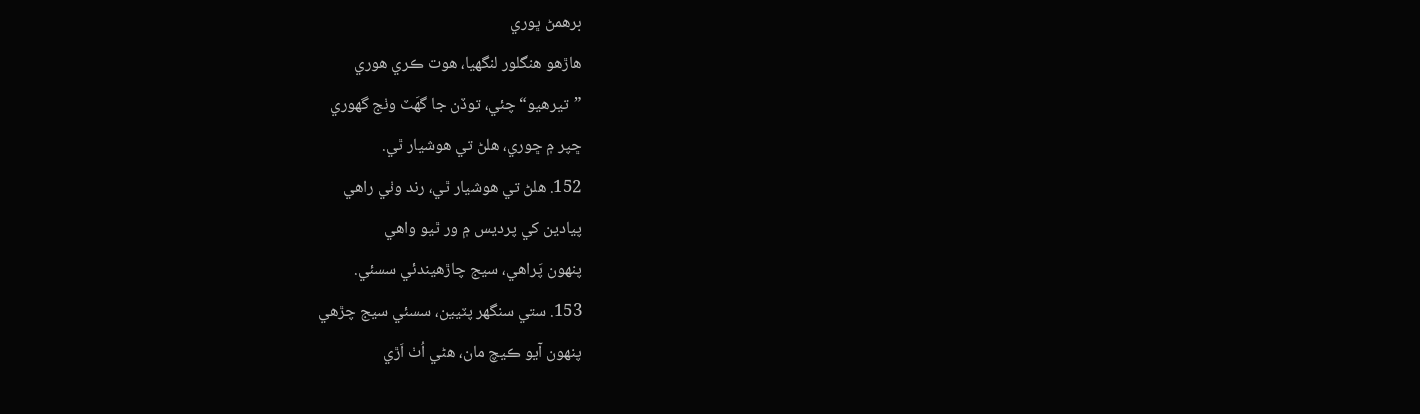برهمڻ ڀوري
هاڙهو هنگلور لنگهيا، هوت ڪري هوري
”تيرهيو“ چئي، توڏن جا گهَٽ وٺج گهوري
ڇپر ۾ ڇوري، هلڻ تي هوشيار ٿي.
152. هلڻ تي هوشيار ٿي، رند وٺي راهي
پيادين کي پرديس ۾ ور ٿيو واهي
پنهون پَراهي، سيج چاڙهيندئي سسئي.
153. ستي سنگهر پٽيين، سسئي سيج چڙهي
پنهون آيو ڪيچ مان، هڻي اُٺ اَڙي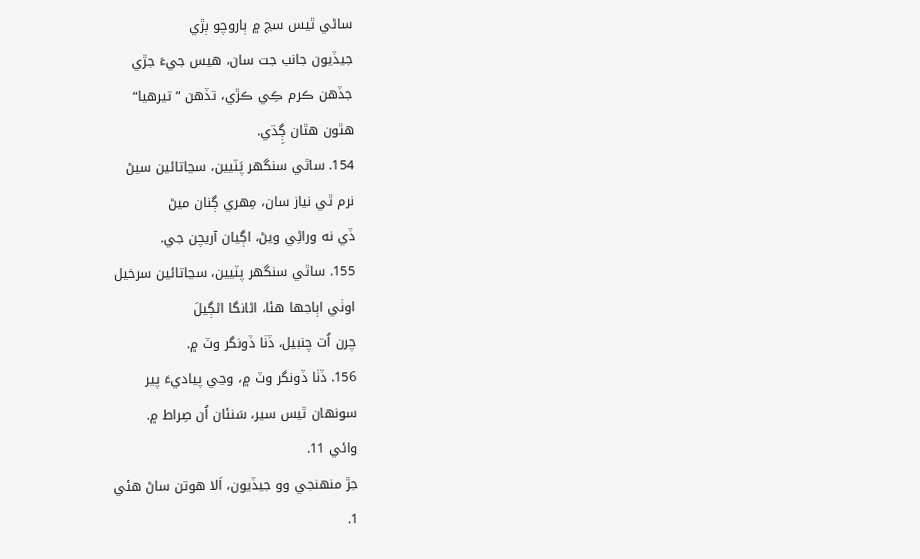ساڻي ٿيس سڃ ۾ ٻاروچو ٻڙي
جيڏيون جانب جت سان، هيس جيءَ جڙي
جڏهن ڪرم ڪِي ڪڙي، تڏهن ”تيرهيا“
هٿون هٿان ڳِڌي.
154. ساٿي سنگهر پَٽيين، سڃاتائين سيڻ
نرم ٿي نياز سان، مِهري ڳنان ميڻ
ڏي نه وراڻِي ويڻ، اڳيان آريچن جي.
155. ساٿي سنگهر پٽيين، سڃاتائين سرخيل
اوٺي اٻاجها هئا، اڻانگا اڻڳيلَ
چرن اُت چنبيل، ڏٺا ڏونگر وٽ ۾.
156. ڏٺا ڏونگر وٽ ۾، وڃي پياديءَ پير
سونهان ٿيس سير، سَنئان اُن صِراط ۾.
وائي 11.
جڙ منهنجي وو جيڏيون، اَلا هوتن ساڻ هئي
1.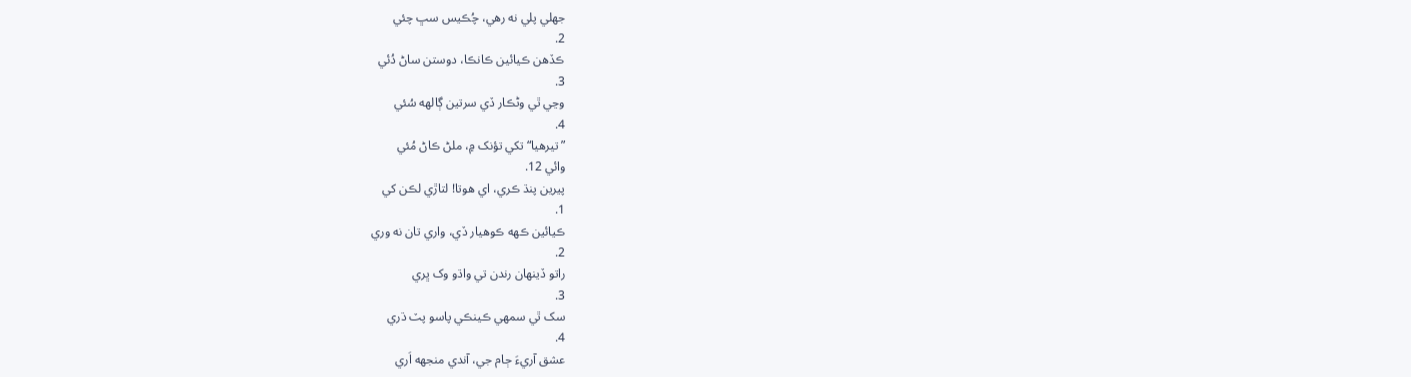جهلي پلي نه رهي، چُڪيس سڀ چئي
2.
ڪڏهن ڪيائين ڪانڪا، دوستن ساڻ دُئي
3.
وڃي ٿي وڻڪار ڏي سرتين ڳالهه سُئي
4.
”تيرهيا“ تکي تؤنک ۾، ملڻ ڪاڻ مُئي
وائي 12.
پيرين پنڌ ڪري، اي هوتا! لتاڙي لڪن کي
1.
ڪيائين ڪهه ڪوهيار ڏي، واري تان نه وري
2.
راتو ڏينهان رندن تي واڌو وک ڀري
3.
سک ٿي سمهي ڪينڪي پاسو پٽ ڌري
4.
عشق آريءَ ڄام جي، آندي منجهه اَري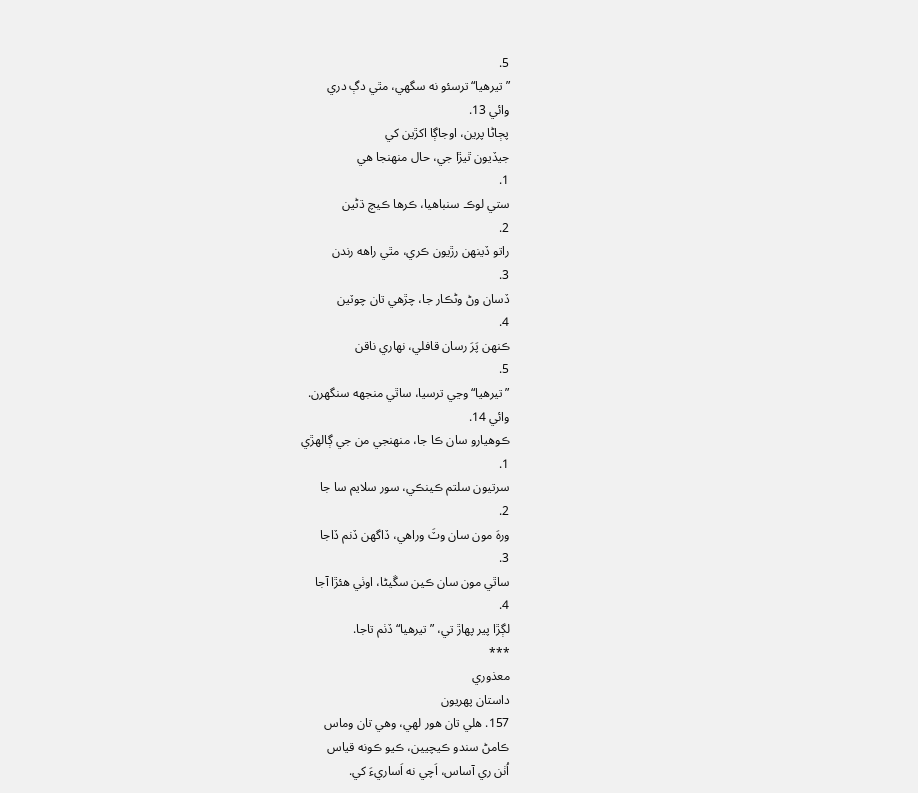5.
”تيرهيا“ ترسئو نه سگهي، مٿي دڳ دري
وائي 13.
پڄاڻا پرين، اوجاڳا اکڙين کي
جيڏيون ٿيڙا جي، حال منهنجا هي
1.
ستي لوڪ سنباهيا، ڪرها ڪيچ ڌڻين
2.
راتو ڏينهن رڙيون ڪري، مٿي راهه رندن
3.
ڏسان وڻ وڻڪار جا، چڙهي تان چوٽين
4.
ڪنهن پَرَ رسان قافلي، نهاري ناقن
5.
”تيرهيا“ وڃي ترسيا، ساٿي منجهه سنگهرن.
وائي 14.
ڪوهيارو سان ڪا جا، منهنجي من جي ڳالهڙي
1.
سرتيون سلتم ڪينڪي، سور سلايم سا جا
2.
ورهَ مون سان وٽَ وراهي، ڏاگهن ڏنم ڏاجا
3.
ساٿي مون سان ڪين سڱيڻا، اوٺي هئڙا آجا
4.
لڳڙا پير پهاڙ تي، ”تيرهيا“ ڏٺم تاجا.
***
معذوري
داستان پهريون
157. هلي تان هور لهي، وهي تان وماس
ڪامڻ سندو ڪيچيين، ڪيو ڪونه قياس
اُٺن ري آساس، اَچي نه اَساريءَ کي.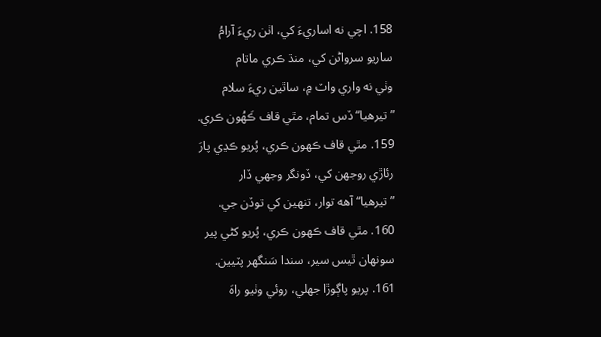158. اچي نه اساريءَ کي، اٺن ريءَ آرامُ
ساريو سرواڻن کي، منڌ ڪري ماتام
وٺي نه واري واٽ ۾، ساٿين ريءَ سلام
”تيرهيا“ ڏس تمام، مٿي قاف ڪَهُون ڪري.
159. مٿي قاف ڪهون ڪري، پُريو ڪڍي پارَ
رئاڙي روجهن کي، ڏونگر وجهي ڏار
”تيرهيا“ آهه توار، تنهين کي توڏن جي.
160. مٿي قاف ڪهون ڪري، پُريو کڻي پير
سونهان ٿيس سير، سندا سَنگهر پٽيين.
161. پريو پاڳوڙا جهلي، روئي وٺيو راهَ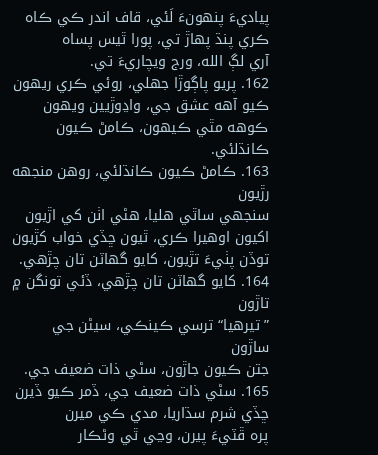پياديءَ پنهونءَ لَئي، قاف اندر ڪي ڪاه
ڪري پنڌ پهاڙ تي، پورا ٿيس پساه
آري لڳ الله، ورج ويچاريءَ تي.
162. پريو پاڳوڙا جهلي، روئي ڪري ريهون
ڪيو آهه عشق جي، واڍوڙيين ويهون
ڪوهه مٿي ڪيهون، ڪامڻ ڪيون ڪانڌلئي.
163. ڪامڻ ڪيون ڪانڌلئي، روهن منجهه رڙيون
سنجهي ساٿي هليا، هڻي اٺن کي اڙيون
اکيون اوهيرا ڪري، ٿيون ڇڏي خواب کڙيون
توڏن پٺيءَ تڙيون، کايو گهاٽن تان چڙهي.
164. کايو گهاٽن تان چڙهي، ڏئي تونگن ۾ تاڙون
”تيرهيا“ ترسي ڪينڪي، سيڻن جي ساڙون
جتن ڪيون جاڙون، سڻي ذات ضعيف جي.
165. سڻي ذات ضعيف جي، ڏمر ڪيو ڏيرن
ڇڏي شرم سڌاريا، مدي ڪي ميرن
پره ڦٽيءَ پيرن، وڃي ٿي وڻڪار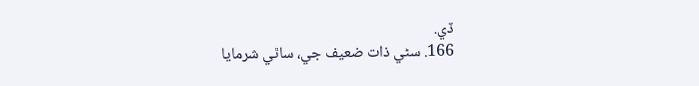ڏي.
166. سڻي ذات ضعيف جي، ساٿي شرمايا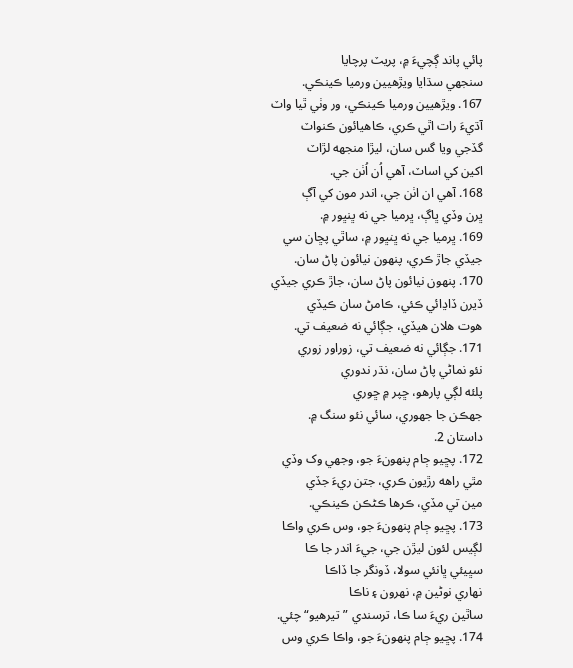پائي پاند ڳچيءَ ۾، پريٽ پرچايا
سنجهي سڌايا ويڙهيين ورميا ڪينڪي.
167. ويڙهيين ورميا ڪينڪي، ور وٺي ٿيا واٽ
آڌيءَ رات اٿي ڪري، ڪاهيائون ڪنواٽ
گڏجي ويا گس سان، ليڙا منجهه لڙاٽ
اکين کي اساٽ، آهي اُن اُٺن جي.
168. آهي ان اٺن جي، اندر مون کي آڳ
ڀرن وڏي ڀاڳ، ڀرميا جي نه ڀنڀور ۾.
169. ڀرميا جي نه ڀنڀور ۾، ساٿي پڇان سي
جيڏي جاڙ ڪري، پنهون نيائون پاڻ سان.
170. پنهون نيائون پاڻ سان، جاڙ ڪري جيڏي
ڏيرن ڏاڍائي ڪئي، ڪامڻ سان ڪيڏي
هوت هلان هيڏي، جڳائي نه ضعيف تي.
171. جڳائي نه ضعيف تي، زوراور زوري
نئو نماڻي پاڻ سان، نڌر ندوري
پلئه لڳي پارهو، ڇپر ۾ ڇوري
جهڪن جا جهوري، سائي نئو سنگ ۾.
داستان 2.
172. پڇيو ڄام پنهونءَ جو، وجهي وک وڏي
مٿي راهه رڙيون ڪري، جتن ريءَ جڏي
مين تي مڏي، ڪرها ڪڻڪن ڪينڪي.
173. پڇيو ڄام پنهونءَ جو، وس ڪري واڪا
لڳيس لئون ليڙن جي، جيءَ اندر جا ڪا
سڀيئي ڀانئي سولا، ڏونگر جا ڏاڪا
نهاري نوڻين ۾، نهرون ۽ ناڪا
ساٿين ريءَ سا ڪا، ترسندي ”تيرهيو“ چئي.
174. پڇيو ڄام پنهونءَ جو، واڪا ڪري وس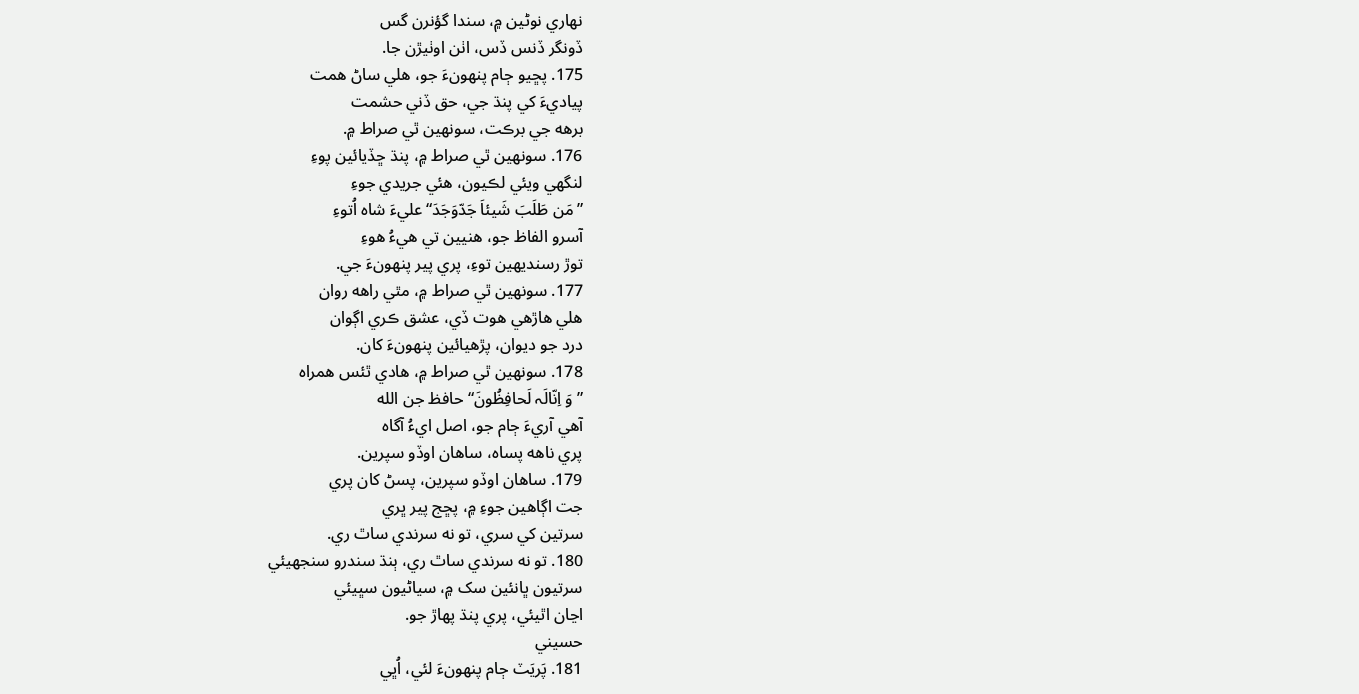نهاري نوڻين ۾، سندا گؤنرن گس
ڏونگر ڏنس ڏس، اٺن اوٺيڙن جا.
175. پڇيو ڄام پنهونءَ جو، هلي ساڻ همت
پياديءَ کي پنڌ جي، حق ڏني حشمت
برهه جي برڪت، سونهين ٿي صراط ۾.
176. سونهين ٿي صراط ۾، پنڌ ڇڏيائين پوءِ
لنگهي ويئي لڪيون، هئي جريدي جوءِ
”مَن طَلَبَ شَيئاَ جَدّوَجَدَ“ عليءَ شاه اُتوءِ
آسرو الفاظ جو، هنيين تي هيءُ هوءِ
توڙ رسنديهين توءِ، پري پير پنهونءَ جي.
177. سونهين ٿي صراط ۾، مٿي راهه روان
هلي هاڙهي هوت ڏي، عشق ڪري اڳوان
درد جو ديوان، پڙهيائين پنهونءَ کان.
178. سونهين ٿي صراط ۾، هادي ٿئس همراه
”وَ اِنّالَہ لَحافِظُونَ“ حافظ جن الله
آهي آريءَ ڄام جو، اصل ايءُ آگاه
پري ناهه پساه، ساهان اوڏو سپرين.
179. ساهان اوڏو سپرين، پسڻ کان پري
جت اڳاهين جوءِ ۾، پڇج پير ڀري
سرتين کي سري، تو نه سرندي ساٿ ري.
180. تو نه سرندي ساٿ ري، ٻنڌ سندرو سنجهيئي
سرتيون ڀانئين سک ۾، سياڻيون سڀيئي
اڃان اٿيئي، پري پنڌ پهاڙ جو.
حسيني
181. پَريَٽ ڄام پنهونءَ لئي، اُڀي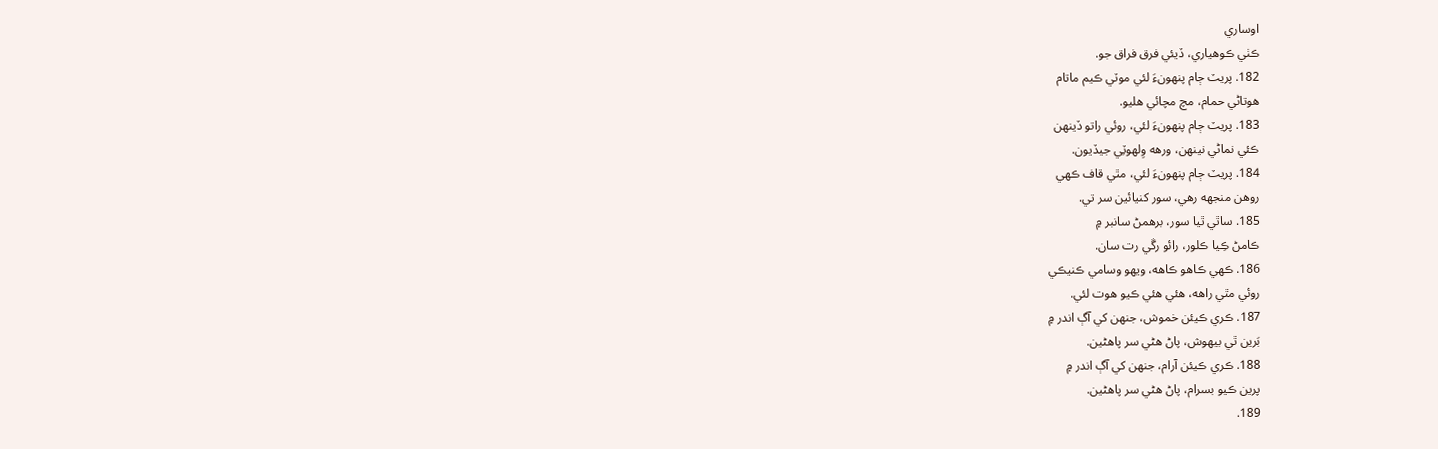اوساري
ڪٺي ڪوهياري، ڏيئي فرق فراق جو.
182. پريٽ ڄام پنهونءَ لئي موٽي ڪيم ماتام
هوتاڻي حمام، مچ مچائي هليو.
183. پريٽ ڄام پنهونءَ لئي، روئي راتو ڏينهن
ڪئي نماڻي نينهن، ورهه وِلهوٽِي جيڏيون.
184. پريٽ ڄام پنهونءَ لئي، مٿي قاف ڪهي
روهن منجهه رهي، سور کنيائين سر تي.
185. ساٿي ٿيا سور، برهمڻ سانبر ۾
ڪامڻ ڪِيا ڪلور، رائو رڱي رت سان.
186. ڪهي ڪاهو ڪاهه، ويهو وسامي ڪنيڪي
روئي مٿي راهه، هئي هئي ڪيو هوت لئي.
187. ڪري ڪيئن خموش، جنهن کي آڳ اندر ۾
بَرين ٿي بيهوش، پاڻ هڻي سر پاهڻين.
188. ڪري ڪيئن آرام، جنهن کي آڳ اندر ۾
پرين ڪيو بسرام، پاڻ هڻي سر پاهڻين.
189.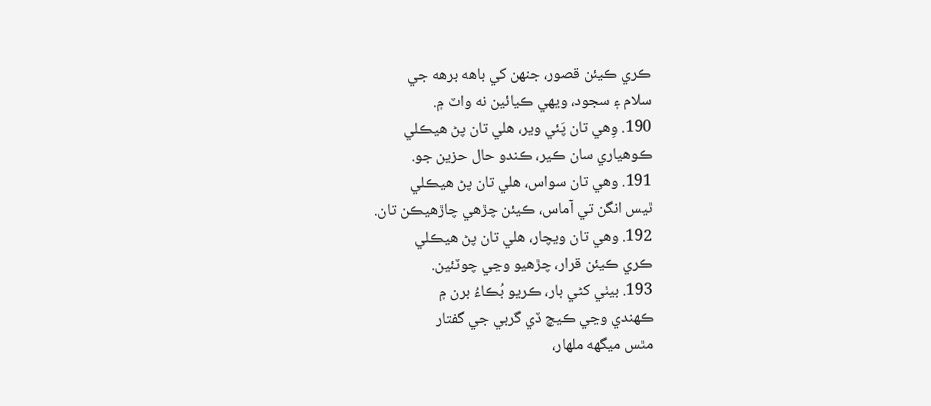ڪري ڪيئن قصور، جنهن کي باهه برهه جي
سلام ۽ سجود، ويهي ڪيائين نه واٽ ۾.
190. وِهي تان پَئي وير، هلي تان پڻ هيڪلي
ڪوهياري سان ڪير، ڪندو حال حزين جو.
191. وهي تان سواس، هلي تان پڻ هيڪلي
ٿيس انگن تي آماس، ڪيئن چڙهي چاڙهيڪن تان.
192. وهي تان ويچار، هلي تان پڻ هيڪلي
ڪري ڪيئن قرار، چڙهيو وڃي چوٽئين.
193. بيٺي کڻي بار، ڪريو بُڪاءُ برن ۾
ڪهندي وڃي ڪيچ ڏي گربي جي گفتار
مٿس ميگهه ملهار،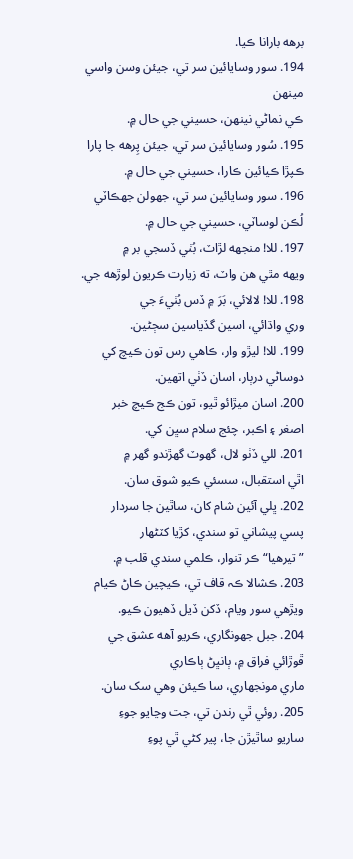برهه بارانا ڪيا.
194. سور وسايائين سر تي، جيئن وسن واسي مينهن
ڪي نماڻي نينهن، حسيني جي حال ۾.
195. سُور وسايائين سر تي، جيئن پِرهه جا پارا
ڪپڙا ڪيائين ڪارا، حسيني جي حال ۾.
196. سور وسايائين سر تي، جهولن جهڪاٽي
لُڪن لوساٽي، حسيني جي حال ۾.
197. للا! منجهه لڙاٽ، بُٺي ڏسجي بر ۾
ويهه مٿي هن واٽ، ته زيارت ڪريون لوڙهه جي.
198. للا! لالائي، بَرَ ۾ ڏس بُٺيءَ جي
وري واڌائي، اسين گڏياسين سڄڻين.
199. للا! ليڙو وار، ڪاهي رس تون ڪيچ کي
دوساڻي درٻار، اسان ڏٺي اتهين.
200. اسان ميڙائو ٿيو، تون ڪج ڪيچ خبر
اصغر ۽ اڪبر، چئج سلام سڀن کي.
201. للي ڏٺو لال، گهوٽ گهڙندو گهر ۾
اٿي استقبال، سسئي ڪيو شوق سان.
202. ڀلي آئين شام کان، ساٿين جا سردار
پسي پيشاني تو سندي، کڙيا کٽڻهار
”تيرهيا“ ڪر تنوار، ڪلمي سندي قلب ۾.
203. ڪشالا ڪہ قاف تي، ڪيچين ڪاڻ ڪيام
ويڙهي سور ويام، ڏکن ڏيل ڏهيون ڪيو.
204. جبل جهونگاري، ڪريو آهه عشق جي
ڦوڙائي فراق ۾، ٻانڀڻ ٻاڪاري
ماري مونجهاري، سا ڪيئن وهي سک سان.
205. روئي ٿي رندن تي، جت وڃايو جوءِ
ساريو ساٿيڙن جا، پير کڻي ٿي پوءِ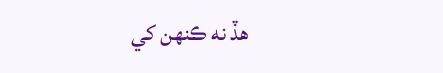هڏ نه ڪنهن کي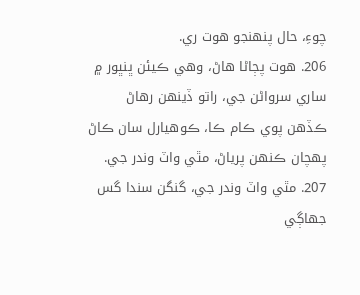چوءِ، حال پنهنجو هوت ري.
206. هوت پڄاڻا هاڻ، وهي ڪيئن ڀنڀور ۾
ساري سرواڻن جي، راتو ڏينهن رهاڻ
ڪڏهن پوي ڪام ڪا، ڪوهيارل سان ڪاڻ
پهچان ڪنهن پرياڻ، مٿي واٽ وندر جي.
207. مٿي واٽ وندر جي، گنگن سندا گس
جهاڳي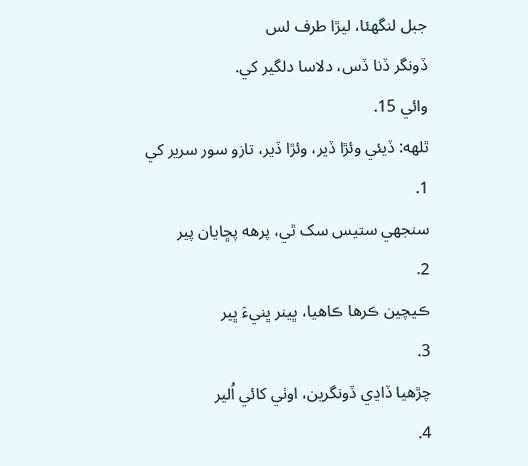جبل لنگهئا، ليڙا طرف لس
ڏونگر ڏنا ڏس، دلاسا دلگير کي.
وائي 15.
ٿلهه: ڏيئي وئڙا ڏير، وئڙا ڏير، تازو سور سرير کي
1.
سنجهي ستيس سک ٿي، پرهه پڇايان پير
2.
ڪيچين ڪرها ڪاهيا، ڀينر ڀنيءَ ڀير
3.
چڙهيا ڏاڍي ڏونگرين، اوٺي کائي اُلير
4.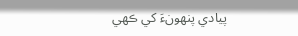پيادي پنهونءَ کي ڪهي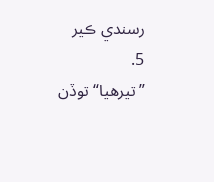رسندي ڪير
5.
”تيرهيا“ توڏن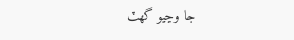جا وڃيو گهٽ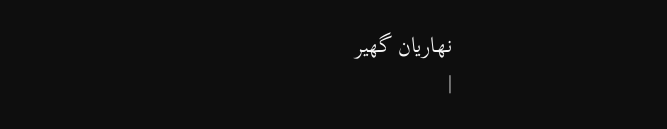نهاريان گهير
|